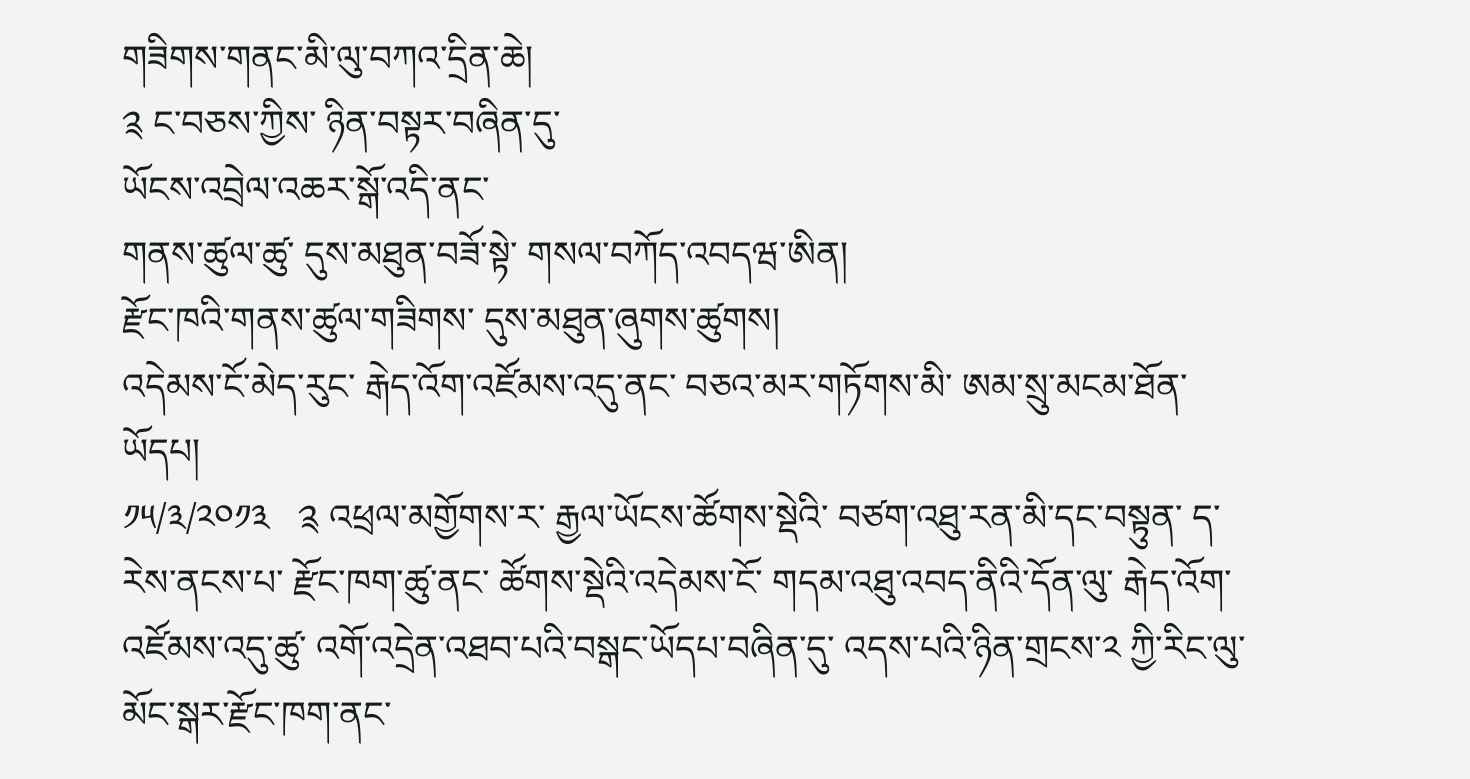གཟིགས་གནང་མི་ལུ་བཀའ་དྲིན་ཆེ།
༉ ང་བཅས་ཀྱིས་ ཉིན་བསྟར་བཞིན་དུ་
ཡོངས་འབྲེལ་འཆར་སྒོ་འདི་ནང་
གནས་ཚུལ་ཚུ་ དུས་མཐུན་བཟོ་སྟེ་ གསལ་བཀོད་འབདཝ་ཨིན།
རྫོང་ཁའི་གནས་ཚུལ་གཟིགས་ དུས་མཐུན་ཞུགས་ཚུགས།
འདེམས་ངོ་མེད་རུང་ རྒེད་འོག་འཛོམས་འདུ་ནང་ བཅའ་མར་གཏོགས་མི་ ཨམ་སྲུ་མངམ་ཐོན་ཡོདཔ།
༡༥/༣/༢༠༡༣   ༉ འཕྲལ་མགྱོགས་ར་ རྒྱལ་ཡོངས་ཚོགས་སྡེའི་ བཙག་འཐུ་རན་མི་དང་བསྟུན་ ད་རེས་ནངས་པ་ རྫོང་ཁག་ཚུ་ནང་ ཚོགས་སྡེའི་འདེམས་ངོ་ གདམ་འཐུ་འབད་ནིའི་དོན་ལུ་ རྒེད་འོག་འཛོམས་འདུ་ཚུ་ འགོ་འདྲེན་འཐབ་པའི་བསྒང་ཡོདཔ་བཞིན་དུ་ འདས་པའི་ཉིན་གྲངས་༢ ཀྱི་རིང་ལུ་ མོང་སྒར་རྫོང་ཁག་ནང་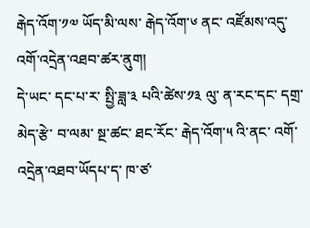རྒེད་འོག་༡༧ ཡོད་མི་ལས་ རྒེད་འོག་༦ ནང་ འཛོམས་འདུ་ འགོ་འདྲེན་འཐབ་ཚར་ནུག།
དེ་ཡང་ དང་པ་ར་ སྤྱི་ཟླ་༣ པའི་ཚེས་༡༣ ལུ་ ན་རང་དང་ དགྲ་མེད་རྩེ་ བ་ལམ་ སྔ་ཚང་ ཐང་རོང་ རྒེད་འོག་༥ འི་ནང་ འགོ་འདྲེན་འཐབ་ཡོདཔ་ད་ ཁ་ཙ་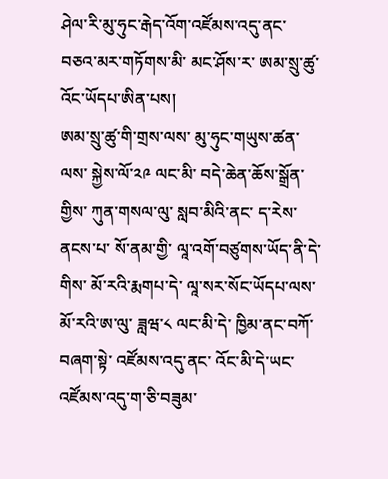ཤེལ་རི་མུ་ཧུང་རྒེད་འོག་འཛོམས་འདུ་ནང་ བཅའ་མར་གཏོགས་མི་ མང་ཤོས་ར་ ཨམ་སྲུ་ཚུ་འོང་ཡོདཔ་ཨིན་པས།
ཨམ་སྲུ་ཚུ་གི་གྲས་ལས་ མུ་ཧུང་གཡུས་ཚན་ལས་ སྐྱེས་ལོ་༢༩ ལང་མི་ བདེ་ཆེན་ཆོས་སྒྲོན་གྱིས་ ཀུན་གསལ་ལུ་ སླབ་མིའི་ནང་ ད་རེས་ནངས་པ་ སོ་ནམ་གྱི་ ལཱ་འགོ་བཙུགས་ཡོད་ནི་དེ་གིས་ མོ་རའི་རྨགཔ་དེ་ ལཱ་སར་སོང་ཡོདཔ་ལས་ མོ་རའི་ཨ་ལུ་ ཟླཝ་༨ ལང་མི་དེ་ ཁྱིམ་ནང་བཀོ་བཞག་སྟེ་ འཛོམས་འདུ་ནང་ འོང་མི་དེ་ཡང་ འཛོམས་འདུ་ག་ཅི་བཟུམ་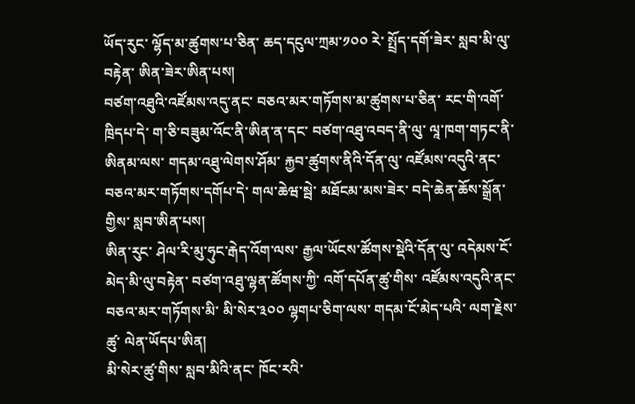ཡོད་རུང་ ལྷོད་མ་ཚུགས་པ་ཅིན་ ཆད་དངུལ་ཀྲམ་༡༠༠ རེ་ སྤྲོད་དགོ་ཟེར་ སླབ་མི་ལུ་བརྟེན་ ཨིན་ཟེར་ཨིན་པས།
བཙག་འཐུའི་འཛོམས་འདུ་ནང་ བཅའ་མར་གཏོགས་མ་ཚུགས་པ་ཅིན་ རང་གི་འགོ་ཁྲིདཔ་དེ་ ག་ཅི་བཟུམ་འོང་ནི་ཨིན་ན་དང་ བཙག་འཐུ་འབད་ནི་ལུ་ ལཱ་ཁག་གཏང་ནི་ཨིནམ་ལས་ གདམ་འཐུ་ལེགས་ཤོམ་ རྐྱབ་ཚུགས་ནིའི་དོན་ལུ་ འཛོམས་འདུའི་ནང་ བཅའ་མར་གཏོགས་དགོཔ་དེ་ གལ་ཆེཝ་སྦེ་ མཐོངམ་མས་ཟེར་ བདེ་ཆེན་ཆོས་སྒྲོན་གྱིས་ སླབ་ཨིན་པས།
ཨིན་རུང་ ཤེལ་རི་མུ་ཧུང་རྒེད་འོག་ལས་ རྒྱལ་ཡོངས་ཚོགས་སྡེའི་དོན་ལུ་ འདེམས་ངོ་མེད་མི་ལུ་བརྟེན་ བཙག་འཐུ་ལྷན་ཚོགས་ཀྱི་ འགོ་དཔོན་ཚུ་གིས་ འཛོམས་འདུའི་ནང་ བཅའ་མར་གཏོགས་མི་ མི་སེར་༣༠༠ ལྷགཔ་ཅིག་ལས་ གདམ་ངོ་མེད་པའི་ ལག་རྗེས་ཚུ་ ལེན་ཡོདཔ་ཨིན།
མི་སེར་ཚུ་གིས་ སླབ་མིའི་ནང་ ཁོང་རའི་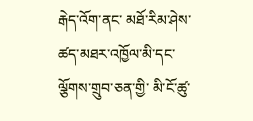རྒེད་འོག་ནང་ མཐོ་རིམ་ཤེས་ཚད་མཐར་འཁྱོལ་མི་དང་ ལྕོགས་གྲུབ་ཅན་གྱི་ མི་ངོ་ཚུ་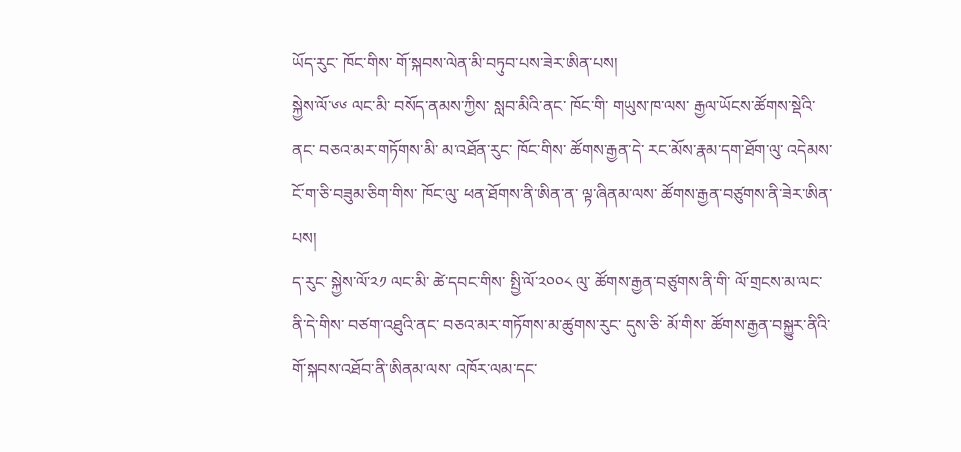ཡོད་རུང་ ཁོང་གིས་ གོ་སྐབས་ལེན་མི་བཏུབ་པས་ཟེར་ཨིན་པས།
སྐྱེས་ལོ་༦༦ ལང་མི་ བསོད་ནམས་ཀྱིས་ སླབ་མིའི་ནང་ ཁོང་གི་ གཡུས་ཁ་ལས་ རྒྱལ་ཡོངས་ཚོགས་སྡེའི་ནང་ བཅའ་མར་གཏོགས་མི་ མ་འཐོན་རུང་ ཁོང་གིས་ ཚོགས་རྒྱན་དེ་ རང་མོས་རྣམ་དག་ཐོག་ལུ་ འདེམས་ངོ་ག་ཅི་བཟུམ་ཅིག་གིས་ ཁོང་ལུ་ ཕན་ཐོགས་ནི་ཨིན་ན་ ལྟ་ཞིནམ་ལས་ ཚོགས་རྒྱན་བཙུགས་ནི་ཟེར་ཨིན་པས།
ད་རུང་ སྐྱེས་ལོ་༢༡ ལང་མི་ ཚེ་དབང་གིས་ སྤྱི་ལོ་༢༠༠༨ ལུ་ ཚོགས་རྒྱན་བཙུགས་ནི་གི་ ལོ་གྲངས་མ་ལང་ནི་དེ་གིས་ བཙག་འཐུའི་ནང་ བཅའ་མར་གཏོགས་མ་ཚུགས་རུང་ དུས་ཅི་ མོ་གིས་ ཚོགས་རྒྱན་བསྐྱུར་ནིའི་ གོ་སྐབས་འཐོབ་ནི་ཨིནམ་ལས་ འཁོར་ལམ་དང་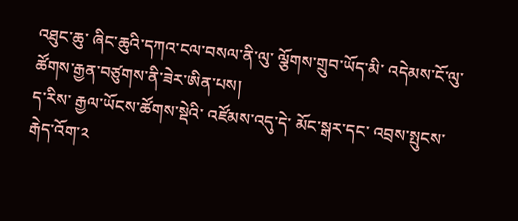འཐུང་ཆུ་ ཞིང་ཆུའི་དཀའ་ངལ་བསལ་ནི་ལུ་ ལྕོགས་གྲུབ་ཡོད་མི་ འདེམས་ངོ་ལུ་ ཚོགས་རྒྱན་བཙུགས་ནི་ཟེར་ཨིན་པས།
ད་རིས་ རྒྱལ་ཡོངས་ཚོགས་སྡེའི་ འཛོམས་འདུ་དེ་ མོང་སྒར་དང་ འབྲས་སྤུངས་རྒེད་འོག་༢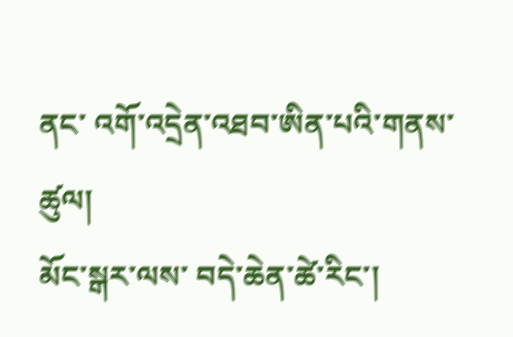ནང་ འགོ་འདྲེན་འཐབ་ཨིན་པའི་གནས་ཚུལ།
མོང་སྒར་ལས་ བདེ་ཆེན་ཚེ་རིང་།